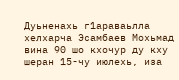Дуьненахь г1араваьлла хелхарча Эсамбаев Мохьмад вина 90 шо кхочур ду кху шеран 15-чу июлехь, иза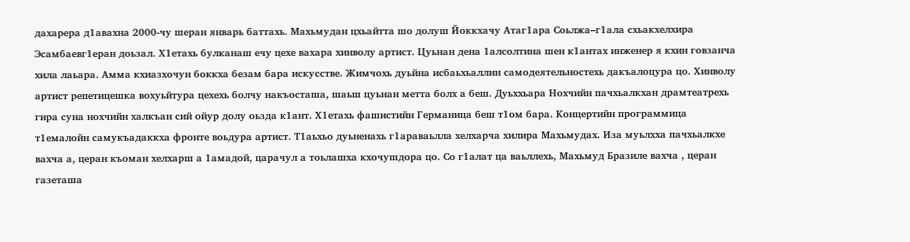дахарера д1авахна 2000-чу шеран январь баттахь. Махьмудан цхьайтта шо долуш Йоккхачу Атаг1ара Соьлжа–г1ала схьакхелхира Эсамбаевг1еран доьзал. Х1етахь булканаш ечу цехе вахара хинволу артист. Цуьнан дена 1алсолтина шен к1антах инженер я кхин говзанча хила лаьара. Амма кхиазхочун боккха безам бара искусстве. Жимчохь дуьйна исбаьхьаллин самодеятельностехь дакъалоцура цо. Хинволу артист репетицешка вохуьйтура цехехь болчу накъосташа, шаьш цуьнан метта болх а беш. Дуьххьара Нохчийн пачхьалкхан драмтеатрехь гира суна нохчийн халкъан сий ойур долу оьзда к1ант. Х1етахь фашистийн Германица беш т1ом бара. Концертийн программица т1емалойн самукъадаккха фронте воьдура артист. Т1аьхьо дуьненахь г1араваьлла хелхарча хилира Махьмудах. Иза муьлхха пачхьалкхе вахча а, церан къоман хелхарш а 1амадой, царачул а тоьлашха кхочушдора цо. Со г1алат ца ваьллехь, Махьмуд Бразиле вахча , церан газеташа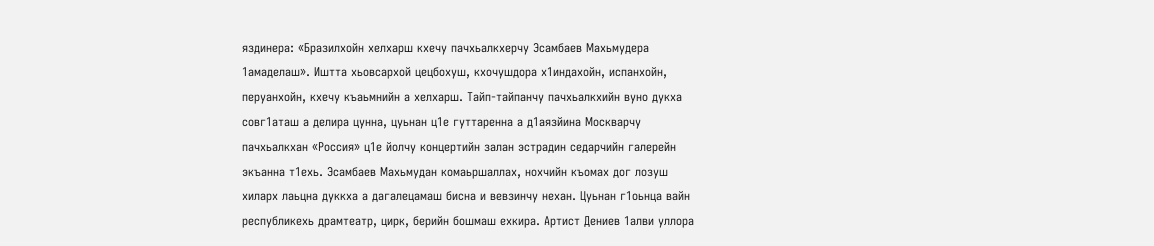яздинера: «Бразилхойн хелхарш кхечу пачхьалкхерчу Эсамбаев Махьмудера 1амаделаш». Иштта хьовсархой цецбохуш, кхочушдора х1индахойн, испанхойн, перуанхойн, кхечу къаьмнийн а хелхарш. Тайп-тайпанчу пачхьалкхийн вуно дукха совг1аташ а делира цунна, цуьнан ц1е гуттаренна а д1аязйина Москварчу пачхьалкхан «Россия» ц1е йолчу концертийн залан эстрадин седарчийн галерейн экъанна т1ехь. Эсамбаев Махьмудан комаьршаллах, нохчийн къомах дог лозуш хиларх лаьцна дуккха а дагалецамаш бисна и вевзинчу нехан. Цуьнан г1оьнца вайн республикехь драмтеатр, цирк, берийн бошмаш ехкира. Артист Дениев 1алви уллора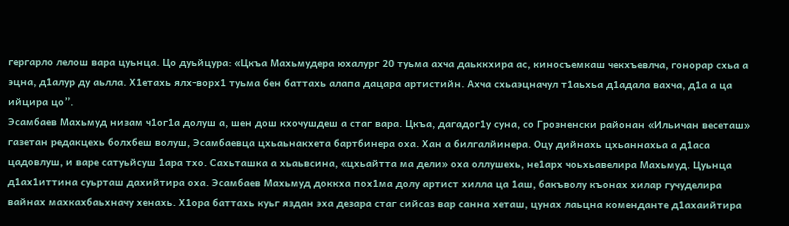гергарло лелош вара цуьнца. Цо дуьйцура: «Цкъа Махьмудера юхалург 20 туьма ахча даьккхира ас, киносъемкаш чекхъевлча, гонорар схьа а эцна, д1алур ду аьлла. Х1етахь ялх-ворх1 туьма бен баттахь алапа дацара артистийн. Ахча схьаэцначул т1аьхьа д1адала вахча, д1а а ца ийцира цо”.
Эсамбаев Махьмуд низам ч1ог1а долуш а, шен дош кхочушдеш а стаг вара. Цкъа, дагадог1у суна, со Грозненски районан «Ильичан весеташ» газетан редакцехь болхбеш волуш, Эсамбаевца цхьаьнакхета бартбинера оха. Хан а билгалйинера. Оцу дийнахь цхьаннахьа а д1аса цадовлуш, и варе сатуьйсуш 1ара тхо. Сахьташка а хьаьвсина, «цхьайтта ма дели» оха оллушехь, не1арх чоьхьавелира Махьмуд. Цуьнца д1ах1иттина суьрташ дахийтира оха. Эсамбаев Махьмуд доккха пох1ма долу артист хилла ца 1аш, бакъволу къонах хилар гучуделира вайнах махкахбаьхначу хенахь. Х1ора баттахь куьг яздан эха дезара стаг сийсаз вар санна хеташ, цунах лаьцна коменданте д1ахаийтира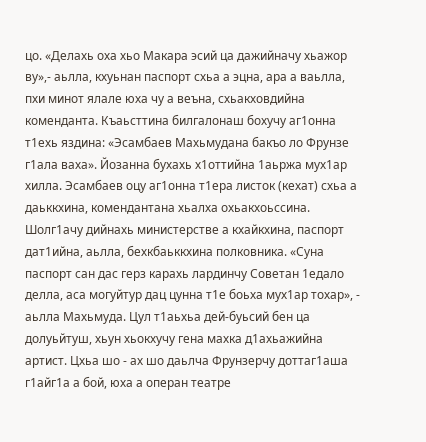цо. «Делахь оха хьо Макара эсий ца дажийначу хьажор ву»,- аьлла, кхуьнан паспорт схьа а эцна, ара а ваьлла, пхи минот ялале юха чу а веъна, схьакховдийна коменданта. Къаьсттина билгалонаш бохучу аг1онна т1ехь яздина: «Эсамбаев Махьмудана бакъо ло Фрунзе г1ала ваха». Йозанна бухахь х1оттийна 1аьржа мух1ар хилла. Эсамбаев оцу аг1онна т1ера листок (кехат) схьа а даьккхина, комендантана хьалха охьакхоьссина. Шолг1ачу дийнахь министерстве а кхайкхина, паспорт дат1ийна, аьлла, бехкбаьккхина полковника. «Суна паспорт сан дас герз карахь лардинчу Советан 1едало делла, аса могуйтур дац цунна т1е боьха мух1ар тохар», - аьлла Махьмуда. Цул т1аьхьа дей-буьсий бен ца долуьйтуш, хьун хьокхучу гена махка д1ахьажийна артист. Цхьа шо - ах шо даьлча Фрунзерчу доттаг1аша г1айг1а а бой, юха а операн театре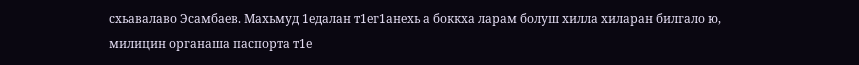схьавалаво Эсамбаев. Махьмуд 1едалан т1ег1анехь а боккха ларам болуш хилла хиларан билгало ю, милицин органаша паспорта т1е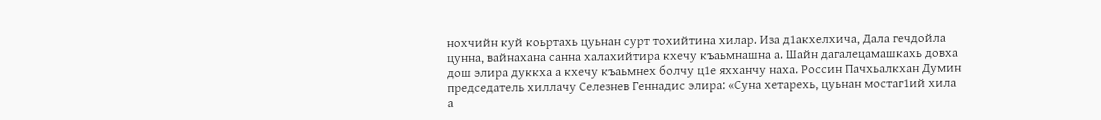нохчийн куй коьртахь цуьнан сурт тохийтина хилар. Иза д1акхелхича, Дала гечдойла цунна, вайнахана санна халахийтира кхечу къаьмнашна а. Шайн дагалецамашкахь довха дош элира дуккха а кхечу къаьмнех болчу ц1е яхханчу наха. Россин Пачхьалкхан Думин председатель хиллачу Селезнев Геннадис элира: «Суна хетарехь, цуьнан мостаг1ий хила а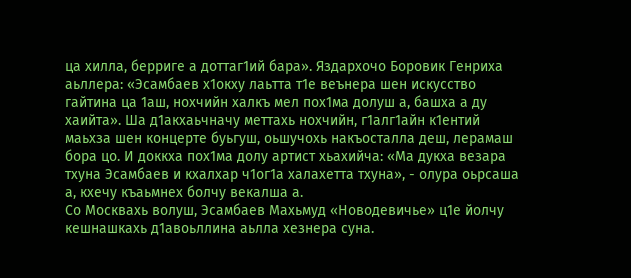ца хилла, берриге а доттаг1ий бара». Яздархочо Боровик Генриха аьллера: «Эсамбаев х1окху лаьтта т1е веънера шен искусство гайтина ца 1аш, нохчийн халкъ мел пох1ма долуш а, башха а ду хаийта». Ша д1акхаьчначу меттахь нохчийн, г1алг1айн к1ентий маьхза шен концерте буьгуш, оьшучохь накъосталла деш, лерамаш бора цо. И доккха пох1ма долу артист хьахийча: «Ма дукха везара тхуна Эсамбаев и кхалхар ч1ог1а халахетта тхуна», - олура оьрсаша а, кхечу къаьмнех болчу векалша а.
Со Москвахь волуш, Эсамбаев Махьмуд «Новодевичье» ц1е йолчу кешнашкахь д1авоьллина аьлла хезнера суна.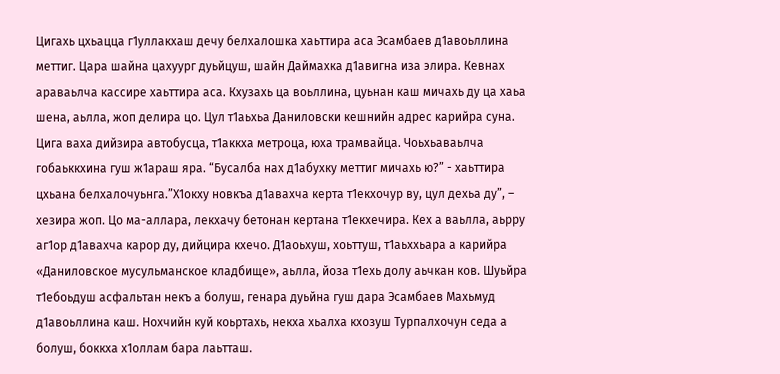Цигахь цхьацца г1уллакхаш дечу белхалошка хаьттира аса Эсамбаев д1авоьллина меттиг. Цара шайна цахуург дуьйцуш, шайн Даймахка д1авигна иза элира. Кевнах араваьлча кассире хаьттира аса. Кхузахь ца воьллина, цуьнан каш мичахь ду ца хаьа шена, аьлла, жоп делира цо. Цул т1аьхьа Даниловски кешнийн адрес карийра суна. Цига ваха дийзира автобусца, т1аккха метроца, юха трамвайца. Чоьхьаваьлча гобаьккхина гуш ж1араш яра. “Бусалба нах д1абухку меттиг мичахь ю?” - хаьттира цхьана белхалочуьнга.”Х1окху новкъа д1авахча керта т1екхочур ву, цул дехьа ду”, – хезира жоп. Цо ма-аллара, лекхачу бетонан кертана т1екхечира. Кех а ваьлла, аьрру аг1ор д1авахча карор ду, дийцира кхечо. Д1аоьхуш, хоьттуш, т1аьххьара а карийра «Даниловское мусульманское кладбище», аьлла, йоза т1ехь долу аьчкан ков. Шуьйра т1ебоьдуш асфальтан некъ а болуш, генара дуьйна гуш дара Эсамбаев Махьмуд д1авоьллина каш. Нохчийн куй коьртахь, некха хьалха кхозуш Турпалхочун седа а болуш, боккха х1оллам бара лаьтташ.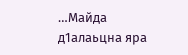…Майда д1алаьцна яра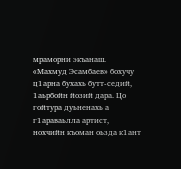мраморни экъанаш. «Махмуд Эсамбаев» бохучу ц1арна бухахь бутт-седий, 1аьрбойн йозий дара. Цо гойтура дуьненахь а г1араваьлла артист, нохчийн къоман оьзда к1ант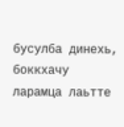бусулба динехь, боккхачу ларамца лаьтте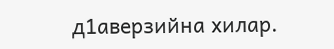д1аверзийна хилар.